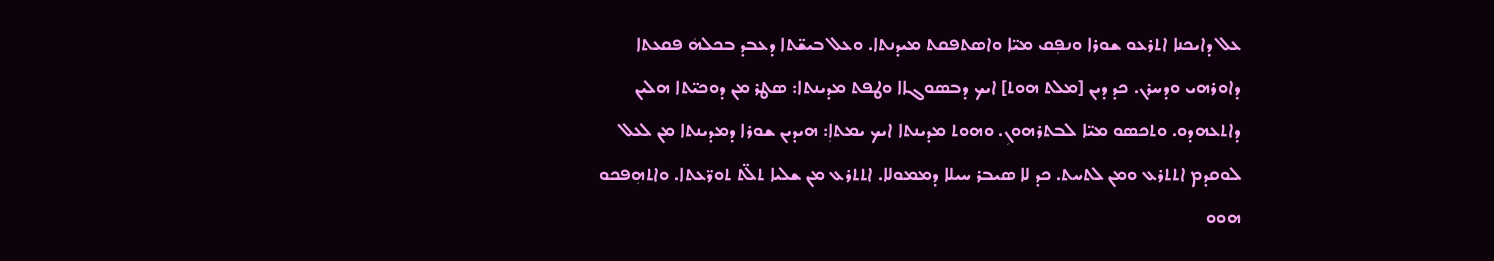ܥܠ ܕܐܝܟܢܐ ܐܬܪܥܘ ܫܘܪܐ ܘܢܦܼܩ ܡܝ̈ܐ ܘܐܣܬܦܩܬ ܡܝܕܢܬܐ. ܘܥܠ ܒܝܫ̈ܬܐ ܕܥܒܕ ܒܟܠܗܿ ܦܩܥܬܐ ܕܐܘܪܗܝ ܘܕܚܪܢ. ܟܕ ܕܝܢ [ܡܠܬ ܗܘܬ] ܐܝܟ ܕܒܣܘܓܐܐ ܘܛܦܬ ܡܕܝܢܬܐ: ܣܛܪ ܡܢ ܕܘܟܝ̈ܬܐ ܗܠܝܢ ܕܐܬܥܗܕܘ. ܘܬܟܣܘ ܡܝ̈ܐ ܠܒܬܪܗܘܢܼ. ܘܗܘܬ ܡܕܝܢܬܐ ܐܝܟ ܝܡܬܐܼ: ܗܝܕܝܢ ܫܘܪܐ ܕܡܕܝܢܬܐ ܡܢ ܠܥܠ ܠܘܩܕܡ ܐܬܬܪܥ ܘܡܢ ܠܬܚܬ. ܟܕ ܠܐ ܣܝܒܪ ܚܝܠܐ ܕܡܡܘܠܐ. ܐܬܬܪܥ ܡܢ ܫܠܝܐ ܬܠ̈ܬ ܬܘܪ̈ܥܬܐ. ܘܐܬܗܼܦܟܘ ܗܘܘ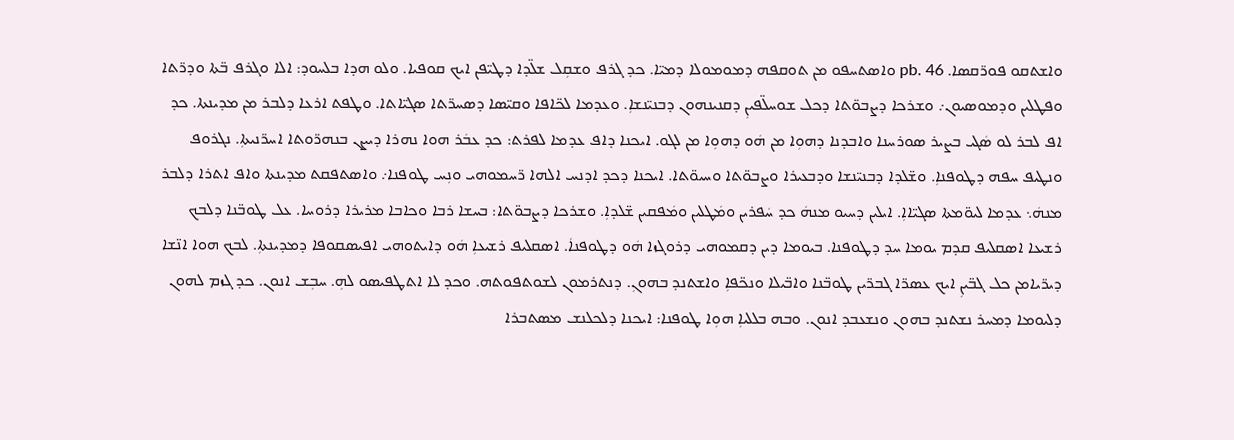ܘܐܫܬܩܘ ܦܘܪ̈ܩܣܐ. pb. 46 ܘܐܣܬܚܦܘ ܡܢ ܬܘܩܦܗ ܕܡܘܡܘܠܐ ܕܡܝ̈ܐ. ܟܕ ܓܪܦ ܘܫܩܼܠ ܫܠ̈ܕܐ ܕܛܝ̈ܦܢ ܐܝܟ ܩܘܦܝܐ. ܘܠܘ ܗܕܐ ܒܠܚܘܕ: ܐܠܐ ܘܓܪܦ ܒ̈ܬܐ ܘܕܪ̈ܬܐ ܘܦܛܠܝܢ ܘܕܡܘܣܝܘܢ܇ ܘܫܪܟܐ ܕܨܒܘ̈ܬܐ ܕܟܠ ܫܘܚܠ̈ܦܝܢܼ ܕܩܢܝܢܗܘܢ ܕܒܢܝ̈ܢܫܐܼ. ܘܥܕܡܐ ܠܟ̈ܐܦܐ ܘܩܝ̈ܣܐ ܕܣܚܪ̈ܬܐ ܣܓܝ̈ܐܬܐ. ܘܛܦܬ ܐܪܥܐ ܕܠܒܪ ܡܢ ܡܕܝܢܬܐ. ܟܕ ܐܦ ܠܒܪ ܠܘ ܣܿܓܝ ܒܨܝܪ ܣܘܪܚܢܐ ܘܐܒܕܢܐ ܕܗܘܼܐ ܡܢ ܗܿܘ ܕܗܘܼܐ ܡܢ ܠܓܘ. ܐܝܟܢܐ ܕܐܦ ܥܕܡܐ ܠܦܪܬ: ܟܕ ܥܒܿܪ ܗܘܐ ܢܗܪܐ ܕܝܨܢ ܒܢܗܪ̈ܘܬܐ ܐܚܪ̈ܢܝܬܐܼ. ܢܓܪܘܦ ܘܢܛܝܦ ܚܦܗ ܕܛܘܦܢܐܼ. ܘܫ̈ܠܕܐ ܕܒܢܝ̈ܢܫܐ ܘܕܒܥܝܪܐ ܘܨܒܘ̈ܬܐ ܘܚܝܘ̈ܬܐ. ܐܝܟܢܐ ܕܟܕ ܐܕܢܚ ܐܠܗܐ ܪ̈ܚܡܘܗܝ ܘܢܼܚ ܛܘܦܢܐ܇ ܘܐܣܬܦܩܬ ܡܕܝܢܬܐ ܘܐܦ ܐܬܪܐ ܕܠܒܪ ܡܢܗܿ܆ ܥܕܡܐ ܠܝܘ̈ܡܬܐ ܣܓܝ̈ܐܐܼ. ܐܝܠܝܢ ܕܚܝܘ ܡܢܗܿ ܟܕ ܚܿܦܪܝܢ ܘܡܿܛܠܝܢ ܘܡܿܦܩܝܢ ܫ̈ܠܕܐܼ. ܘܫܪܟܐ ܕܨܒܘ̈ܬܐ: ܒܚܫܐ ܪܒܐ ܘܟܐܒܐ ܡܪܝܪܐ ܕܪܘܚܐ. ܥܠ ܛܘܒ̈ܢܐ ܕܠܒܟ ܪܫܝܥܐ ܐܣܩܠܝܦ ܩܕܡ ܝܘܡܐ ܚܕ ܕܛܘܦܢܐ. ܒܝܘܡܐ ܕܝܢ ܕܩܡܘܗܝ ܕܪܘܓܙܐ ܗܿܘ ܕܛܘܦܢܐܿ. ܐܣܩܠܝܦ ܪܫܝܥܐܼ ܗܿܘ ܕܐܝܬܘܗܝ ܐܦܝܣܩܘܦܐ ܕܡܕܝܢܬܐܼ. ܠܒܟ ܗܘܐ ܐܢ̈ܫܐ ܕܝܪ̈ܝܐܡܢ ܟܠ ܓܒ̈ܝܢܼ ܐܝܟ ܥܣܪ̈ܐ ܓܒܪ̈ܝܢ ܛܘܒ̈ܢܐ ܘܐܒ̈ܝܠܐ ܘܢܟ̈ܦܐܼ ܘܐܫܬܢܕ ܒܗܘܢܼ. ܕܢܬܪܡܘܢ ܠܫܘܬܦܘܬܗ. ܘܟܕ ܠܐ ܐܬܛܦܝܣܘ ܠܗܼ. ܚܒܼܫ ܐܢܘܢ. ܟܕ ܓܙܡ ܠܗܘܢ ܕܠܝܘܡܐ ܕܡܚܪ ܢܫܬܢܕ ܒܗܘܢ ܘܢܫܥܒܕ ܐܢܘܢ. ܘܒܗ ܒܠܠܝܐܼ ܗܘܼܐ ܛܘܦܢܐ: ܐܝܟܢܐ ܕܠܟܠܢܫ ܡܣܬܒܪܐ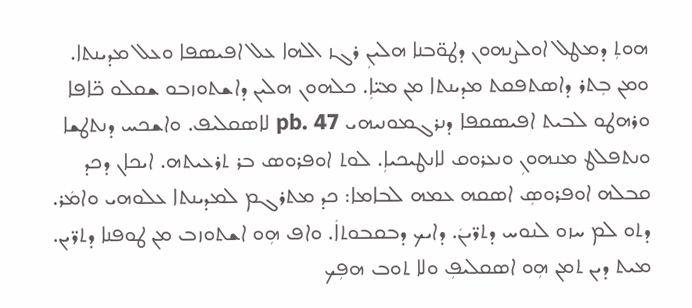ܗܘܬܼ ܕܡܛܠ ܐܘܠܨܢܗܘܢ ܕܛܘ̈ܒܢܐ ܗܠܝܢܼ ܪܓܙ ܐܠܗܐ ܥܠ ܐܦܝܣܦܐ ܘܥܠ ܡܕܝܢܬܐ. ܘܡܢ ܒܼܬܪ ܕܐܣܬܦܩܬ ܡܕܝܢܬܐ ܡܢ ܡܝ̈ܐܼ. ܟܠܗܘܢ ܗܠܝܢ ܕܐܫܬܘܙܒܘ ܫܩܠܘ ܟ̈ܐܦܐ ܘܪܗܛܘ ܠܒܝܬ ܐܦܝܣܩܦܐ ܕܢܪܓܡܘܢܝܗܝ pb. 47 ܠܐܣܩܠܝܦ. ܘܐܫܟܚ ܕܢܬܛܫܐ ܘܢܬܦܠܛ ܡܢܗܘܢܼ ܘܢܥܪܘܩ ܠܐܢܛܝܟܝܐܼ. ܠܘܬ ܐܘܦܪܘܣ ܒܪ ܬܪܥܝܬܗ. ܐܝܟܐܢ ܕܟܕ ܩܒܠܗ ܐܘܦܪܘܣܼ ܐܣܩܗ ܥܡܗ ܠܒܐܡܐ: ܟܕ ܡܬܪܓܡ ܠܡܕܝܢܬܐ ܥܠܘܗܝ ܘܐܡܿܪ. ܕܬܘ ܠܡ ܚܙܘ ܠܢܘܚ ܕܬܪ̈ܝܢܿ. ܕܐܝܟ ܕܒܩܒܘܬܐܿ. ܘܐܦ ܗܼܘ ܐܫܬܘܙܒ ܡܢ ܛܘܦܢܐ ܕܬܪ̈ܝܢ. ܡܝܬ ܕܝܢ ܬܡܢ ܗܼܘ ܐܣܩܠܝܦܼ ܘܠܐ ܬܘܒ ܗܦܼܟ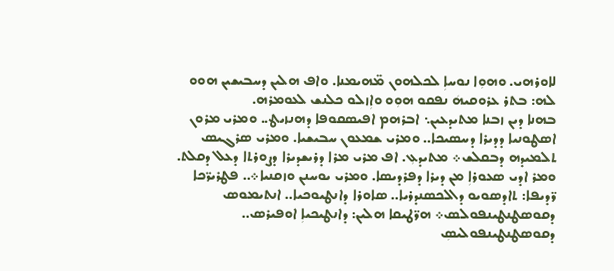ܠܐܘܪܗܝ. ܘܗܘܼܐ ܢܘܚܐܼ ܠܟܠܗܘܢ ܡ̈ܗܝܡܢܐ. ܘܐܦ ܗܠܝܢ ܕܚܒܝܫܝܢ ܗܘܘ ܠܗ: ܒܬܪ ܥܪܘܩܝܗܿ ܢܦܩܘ ܗܘܼܘ ܘܐܼܙܠܘ ܟܠܢܫ ܠܥܘܡܪܗ.
ܒܗܢܐ ܕܝܢ ܙܒܢܐ ܡܬܝܕܥܝܢ܆ ܐܒܪܗܡ ܐܦܝܣܩܘܦܐ ܕܗܢܙܝܛ.. ܘܡܪܝ ܡܪܘܢ ܐܣܛܘܢܝܐ ܕܕܝܪܐ ܕܚܣܝܟܐ.. ܘܡܪܝ ܫܡܥܘܢ ܚܒܝܫܝܐ. ܘܡܪܝ ܣܪܓܝܣ ܬܠܡܝܕܗ ܕܒܩܠܫ܀ ܡܬܝܕܥܼ. ܐܦ ܡܪܝ ܡܪܐ ܕܪܝܫܕܝܪܐ ܕܨܘܪܬܐ ܕܥܠ ܕܩܠܬ. ܘܡܪ ܐܕܝ ܣܥܘܪܐܼ ܡܢ ܕܝܪܐ ܕܦܪܕܝܣܐ. ܘܡܪܝ ܝܘܚܢܢ ܘܙܩܢܝܐ܀.. ܦܛܪܝܪ̈ܟܐ ܪ̈ܕܝܦܐ: ܬܐܕܣܘܝܘ ܕܐܠܟܣܢܕܪܝܐ.. ܣܐܘܪܐ ܕܐܢܛܝܘܟܝܐ.. ܐܢܬܝܡܘܣ ܕܩܘܣܛܢܛܝܢܦܘܠܣ܀ ܗܪ̈ܛܝܩܐ ܗܠܝܢ: ܕܐܢܛܝܟܝܐܼ ܐܘܦܝܪܣ.. ܕܩܘܣܛܢܛܝܢܦܘܠܝܣܼ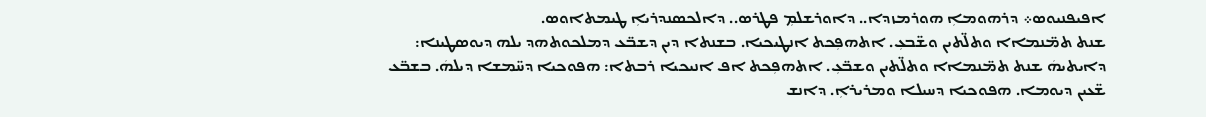ܐܦܝܦܢܝܘܣ܀ ܕܪܗܘܡܐܼ ܗܘܪܡܙܕܐ.. ܕܐܘܪܫܠܡܼ ܦܛܪܣ.. ܕܐܠܟܣܢܕܪܝܐܼ ܛܝܡܬܐܘܣ.
ܫܢܬ ܬܡ̈ܢܡܐܐ ܘܬܠ̈ܬܝܢ ܘܫ̈ܒܥܼ. ܐܬܗܦܼܟܬ ܐܢܛܝܟܝܐ. ܒܫܢܬܐ ܕܝܢ ܕܫܒ̈ܥ ܕܡܠܟܘܬܗܕ ܝܠܗ ܕܝܘܣܛܝܢܐ: ܕܐܝܬܝܗܿ ܫܢܬ ܬܡ̈ܢܡܐܐ ܘܬܠ̈ܬܝܢ ܘܫܒ̈ܥܼ. ܐܬܗܦܼܟܬ ܐܦ ܐܢܝܟܝܐ ܪܒܬܐ: ܗܦܘܟܝܐ ܕܚ̈ܡܫܐ ܕܝܠܗܿ. ܒܫܒ̈ܥ ܫ̈ܥܝܢ ܕܝܘܡܐ. ܗܦܘܟܝܐ ܕܚܝܠܐ ܘܡܪܝܪܐܼ. ܕܐܢܫ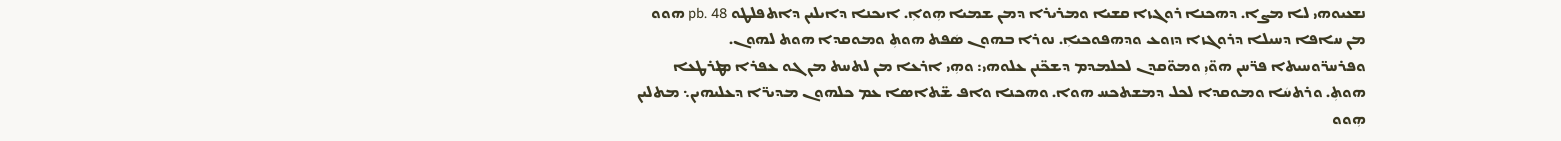ܢܫܥܝܘܗܝ ܠܐ ܡܨܐ. ܕܗܟܢܐ ܪܘܓܙܐ ܩܫܝܐ ܘܡܪܝܪܐ ܕܡܢ ܫܡܝܐ ܗܼܘܐܼ. ܐܝܟܢܐ ܕܐܝܠܝܢ ܕܐܬܦܠܛܘ pb. 48 ܗܘܘ ܡܢ ܚܐܦܐ ܕܚܝܠܐ ܕܪܘܓܙܐ ܕܙܘܥ ܘܕܗܦܘܟܝܐܼ. ܢܘܪܐ ܒܗܘܢ ܣܿܦܬ ܗܘܬܼ ܘܡܘܩܕܐ ܗܘܬ ܠܗܘܢ. ܘܦܪܚܪ̈ܘܚܝܬܐ ܦܪ̈ܚܢ ܗܘ̈ܝܼ ܘܡܘ̈ܩܕܢ ܠܟܠܡܕܡ ܕܫܟ̈ܢܢ ܥܠܘܗܝ: ܘܗܼܝ ܐܪܥܐ ܡܢ ܠܬܚܬ ܡܢ ܓܘ ܥܦܪܐ ܡܛܪܛܥܐ ܗܘܬܼ. ܘܪܬܚܿܐ ܘܡܘܩܕܐ ܠܟܠ ܕܡܫܬܟܚ ܗܘܐ. ܘܗܟܢܐ ܘܐܦ ܫ̈ܬܐܣܐ ܥܡ ܟܠܗܘܢ ܡܕܝܪ̈ܐ ܕܥܠܝܗܝܢ܆ ܡܬܠܝܢ ܗܼܘܘ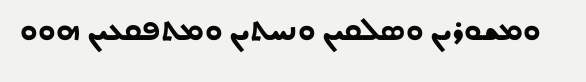ܘܡܫܘܪܝܢ ܘܣܠܩܝܢ ܘܢܚܬܝܢ ܘܡܬܦܩܥܝܢ ܗܘܘ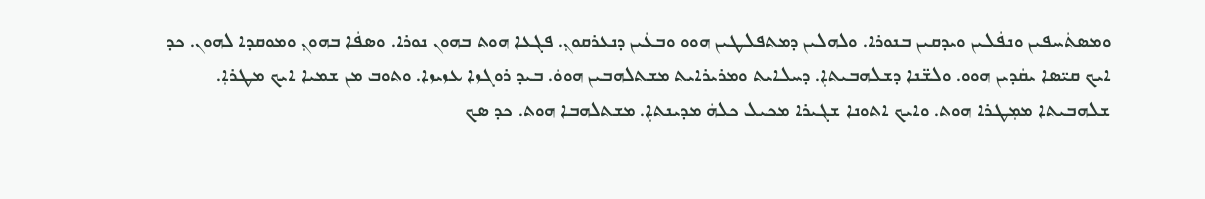ܘܡܣܬܿܚܦܝܢ ܘܢܦܿܠܝܢ ܘܝܕܩܝܢ ܒܢܘܪܐ. ܘܠܗܠܝܢ ܕܡܬܦܠܛܝܢ ܗܘܘ ܘܒܥܿܝܢ ܕܢܥܪܩܘܢܼ. ܦܓܥܐ ܗܘܬ ܒܗܘܢ ܢܘܪܐ. ܘܣܦܿܐ ܒܗܘܢܼ ܘܡܘܩܕܐ ܠܗܘܢ. ܟܕ ܐܝܟ ܩܝ̈ܣܐ ܝܩܿܕܝܢ ܗܘܘ. ܘܠܫ̈ܢܐ ܕܫܠܗܒܝܬܐܼ. ܕܚܠܐܝܬ ܘܡܪܝܪܐܝܬ ܡܫܬܠܗܒܝܢ ܗܘܘܿ. ܒܝܕ ܪܘܓܙܐ ܥܙܝܙܐ. ܘܬܘܒ ܡܢ ܫܡܝܐ ܐܝܟ ܡܛܪܐܼ. ܫܠܗܒܝܬܐ ܡܡܼܛܪܐ ܗܘܬ. ܘܐܝܟ ܐܬܘܢܐ ܫܓܝܪܐ ܡܟܝܠ ܟܠܗܿ ܡܕܝܢܬܐܼ. ܡܫܬܠܗܒܐ ܗܘܬ. ܟܕ ܣܟ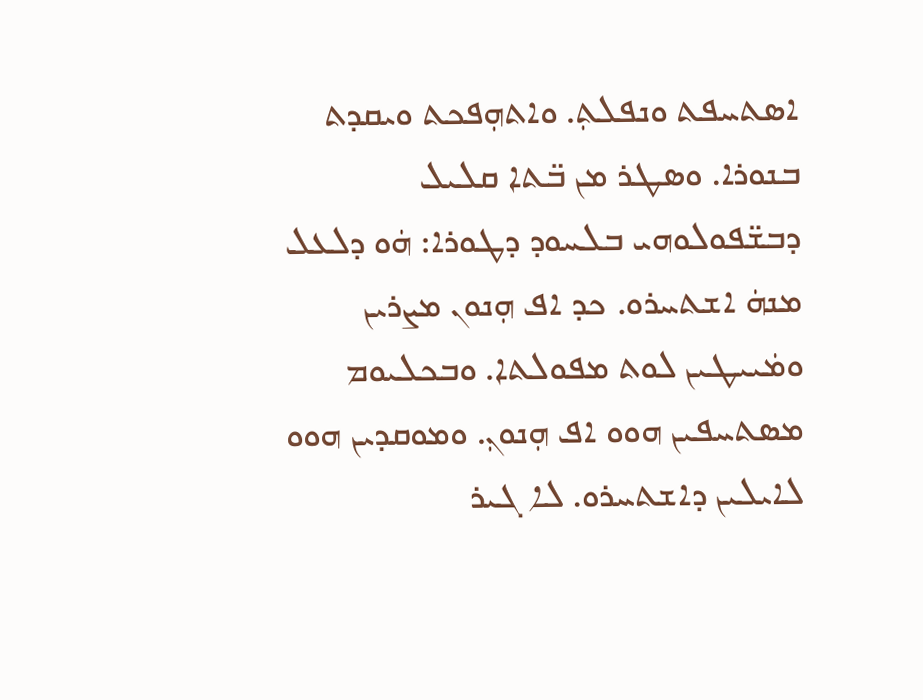ܐܣܬܚܦܬ ܘܢܦܠܬܼ. ܘܐܬܗܼܦܟܬ ܘܝܩܕܬ ܒܢܘܪܐ. ܘܣܛܪ ܡܢ ܒ̈ܬܐ ܩܠܝܠ ܕܒܫ̈ܦܘܠܘܗܝ ܒܠܚܘܕ ܕܛܘܪܐ: ܗܿܘ ܕܠܥܠ ܡܢܗܿ ܐܫܬܚܪܘ. ܟܕ ܐܦ ܗܼܢܘܢ ܡܨܪܝܢ ܘܡܿܝܝܛܝܢ ܠܘܬ ܡܦܘܠܬܐ. ܘܒܟܠܝܘܡ ܡܣܬܚܦܝܢ ܗܘܘ ܐܦ ܗܼܢܘܢܼ. ܘܡܘܩܕܝܢ ܗܘܘ ܠܐܝܠܝܢ ܕܐܫܬܚܪܘ. ܠܐ ܓܝܪ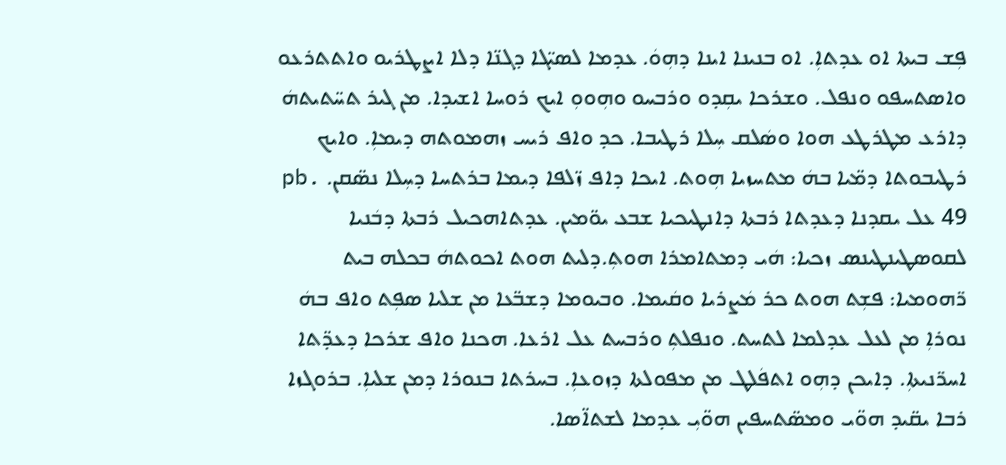ܦܼܫ ܒܝܬܐ ܐܘ ܥܕܬܐܼ. ܐܘ ܒܢܝܢܐ ܐܝܢܐ ܕܗܼܘܿ. ܥܕܡܐ ܠܣܝ̈ܓܐ ܕܓܢ̈ܐ ܕܠܐ ܐܨܛܪܝܘ ܘܐܬܬܪܥܘ ܘܐܣܬܚܦܘ ܘܢܦܠ. ܘܫܪܟܐ ܝܩܼܕܘ ܘܪܒܚܘ ܘܗܼܘܘܼ ܐܝܟ ܪܘܚܐ ܐܫܝܕܐ. ܡܢ ܓܝܪ ܬܚ̈ܬܝܬܗܿ ܕܐܪܥ ܡܛܪܛܥ ܗܘܐ ܘܣܿܠܩ ܚܼܠܐ ܪܛܝܒܐ. ܟܕ ܘܐܦ ܪܝܚ ܙܗܡܘܬܗ ܕܝܡܐܼ. ܘܐܝܟ ܪܛܝܒܘܬܐ ܕܡ̈ܝܐ ܒܗܿ ܡܬܚܙܝܐ ܗܼܘܬ. ܐܝܟܐ ܕܐܦ ܙ̈ܠܦܐ ܕܝܡܐ ܒܪܬܚܐ ܕܚܼܠܐ ܢܣ̈ܩܢ. pb. 49 ܥܠ ܝܩܕܢܐ ܕܥܕܬܐ ܪܒܬܐ ܕܐܢܛܝܟܝܐ ܫܒܥ ܝܘ̈ܡܝܢ. ܥܕܬܐܗܟܝܠ ܪܒܬܐ ܕܒܿܢܝܐ ܠܩܘܣܛܝܢܛܝܢܣ ܙܟܝܐ: ܗܿܝ ܕܡܬܐܡܪܐ ܗܘܬܼ.ܕܠܝܬ ܗܘܬ ܐܟܘܬܗܿ ܒܟܠܗ ܒܝܬ ܪ̈ܗܘܡܝܐ: ܦܫܼܬ ܗܘܬ ܟܪ ܡܿܨܪܝܐ ܘܩܿܝܡܐ. ܘܒܝܘܡܐ ܕܫܒ̈ܥܐ ܡܢ ܫܠܝܐ ܣܦܼܬ ܘܐܦ ܒܗܿ ܢܘܪܐܼ ܡܢ ܠܥܠ ܥܕܠܡܐ ܠܬܚܬ. ܘܢܦܠܬܼ ܘܪܒܚܬ ܥܠ ܐܪܥܐ. ܗܟܢܐ ܘܐܦ ܫܪܟܐ ܕܥܕ̈ܬܐ ܐܚܪ̈ܢܝܬܐܼ. ܕܐܝܟܢ ܕܗܼܘ ܐܬܦܿܠܛ ܡܢ ܡܦܘܠܬܐ ܕܙܘܥܐܼ. ܒܚܪܬܐ ܒܢܘܪܐ ܕܡܢ ܫܠܝܐܼ. ܒܪܘܓܙܐ ܪܒܐ ܝܩ̈ܝܕ ܗܘ̈ܝ ܘܡܣ̈ܬܚܦܝܢ ܗܘ̈ܝܼ ܥܕܡܐ ܠܫܬܐ̈ܣܐ.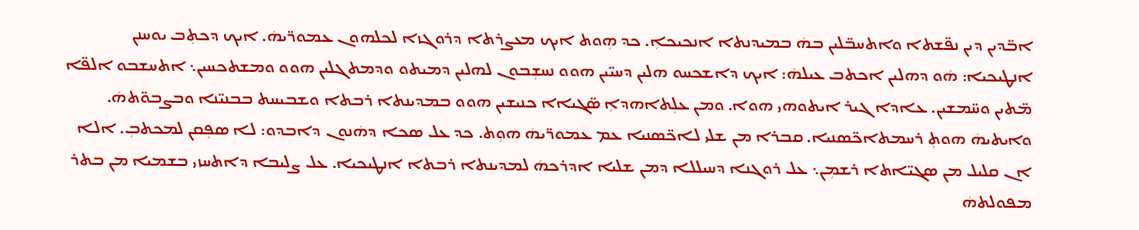ܐܒ̈ܕܝܢ ܕܝܢ ܢܦ̈ܫܬܐ ܘܐܬܚܒ̈ܠܝܢ ܒܗܿ ܒܡܝܕܢܬܐ ܐܢܟܝܟܐܼ. ܟܕ ܗܼܘܬ ܐܝܟ ܡܥܨܪܬܐ ܕܪܘܓܙܐ ܠܟܠܗܘܢ ܥܡܘܪ̈ܝܗܿ. ܐܝܟ ܕܟܬܼܒ ܝܘܚܢܢ ܐܢܛܝܟܝܐ: ܗܿܘ ܕܗܠܝܢ ܐܟܬܒ ܥܝܠܗܿ: ܐܝܟ ܕܐܫܟܚܘ ܗܠܝܢ ܕܚܝ̈ܝܢ ܗܘܘ ܢܚܫܼܒܘܢ ܠܗܠܝܢ ܕܡܝܬܘ ܘܕܡܬܓܠܝܢ ܗܘܘ ܘܡܫܬܟܚܝܢ܆ ܐܬܚܫܒܘ ܐܠܦ̈ܐ ܡ̈ܬܝܢ ܘܚ̈ܡܫܝܢ. ܥܐܕܐ ܓܝܪ ܐܝܬܘܗܝ ܗܘܐ. ܘܡܢ ܥܠܼܬܐܗܕܐܼ ܣ̈ܓܝܐܐ ܟܢܝܫܝܢ ܗܘܘ ܒܡܕܝܢܬܐ ܪܒܬܐ ܘܫܒܝܚܬ ܒܒܢܝ̈ܢܐ ܘܒܨܒܘ̈ܬܗܿ. ܘܐܝܬܝܗܿ ܗܘܬܼ ܪܚܡܬܐܟ̈ܣܢܝܐ. ܩܒܪܐ ܡܢ ܫܠܝ ܠܐܟ̈ܣܢܝܐ ܥܡ ܥܡܘܪ̈ܝܗܿ ܗܘܼܬ. ܟܕ ܥܠ ܣܟܐ ܕܗܿܢܘܢ ܕܐܒܕܘ: ܠܐ ܣܦܼܩܢ ܠܡܟܬܒܼ. ܐܠܐ ܐܢ ܩܠܝܠ ܡܢ ܣܓܝ̈ܐܬܐ ܪܫܡܼܢ܆ ܥܠ ܪܘܓܢܐ ܕܚܝܠܠܐ ܕܡܢ ܫܠܝܐ ܐܕܪܟܗܿ ܠܡܕܝܢܬܐ ܪܒܬܐ ܐܢܛܝܟܝܐ. ܥܠ ܨܠܝܒܐ ܕܐܬܚܙܝ ܒܫܡܝܐ ܡܢ ܒܬܪ ܡܦܘܠܬܗܿ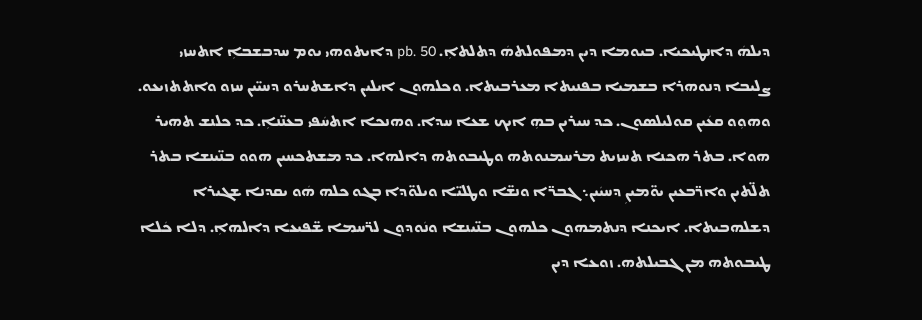ܕܝܠܗܿ ܕܐܢܛܝܟܝܐ. ܒܝܘܡܐ ܕܝܢ ܕܡܦܘܠܬܗܿ ܕܬܠܬܐܼ. pb. 50 ܕܐܝܬܘܗܝ ܝܘܡ ܚܕܒܫܒܐܼ ܐܬܚܙܝ ܨܠܝܒܐ ܕܢܘܗܪܐ ܒܫܡܝܐ ܒܦܢܝܬܐ ܡܥܪܒܝܬܐ. ܘܟܠܗܘܢ ܐܝܠܝܢ ܕܐܫܬܚܪܘ ܕܚܝ̈ܝܢ ܚܙܘ ܘܐܬܬܙܝܥܘ. ܘܗܘܼܘ ܩܥܿܝܢ ܩܘܠܝܠܣܘܢ. ܟܕ ܚܝܪܝܢ ܒܗܼ ܐܝܟ ܫܥܐ ܚܕܐ. ܘܗܢܟܐ ܐܬܚܿܦܝ ܒܥܢ̈ܢܐܼ. ܟܕ ܟܠܢܫ ܬܗܝܪ ܗܘܐ. ܒܬܪ ܗܟܢܐ ܬܚܙܝܬ ܡܪܚܡܢܘܬܗ ܘܛܝܒܘܬܗ ܕܐܠܗܐ. ܟܕ ܡܫܬܟܚܝܢ ܗܘܘ ܒܢ̈ܝܢܫܐ ܒܬܪ ܬܠ̈ܬܝܢ ܘܐܪ̈ܒܥܝܢ ܝܘ̈ܡܝܢܼ ܕܚܝܿܝܢ܆ ܓܒܪ̈ܐ ܘܢܫ̈ܐ ܘܛܠܝ̈ܐ ܘܝܠܘ̈ܕܐ ܒܓܘ ܟܠܗ ܗܿܘ ܝܩܕܢܐ ܫܓܝܪܐ ܕܫܠܗܒܝܬܐ. ܐܝܟܢܐ ܕܢܬܡܗܘܢ ܟܠܗܘܢ ܒܢ̈ܝܢܫܐ ܘܢܿܘܕܘܢ ܠܪ̈ܚܡܐ ܫ̈ܦܝܥܐ ܕܐܠܗܐܼ. ܕܠܐ ܟܿܠܐ ܛܝܒܘܬܗ ܡܢ ܓܒܝܠܬܗ. ܙܘܥܐ ܕܝܢ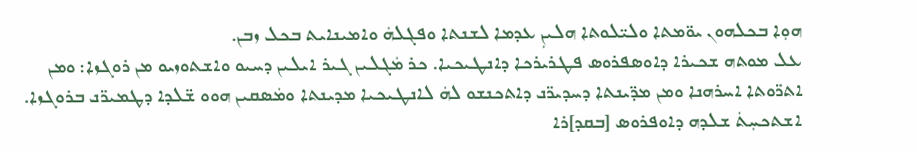ܗܘܼܐ ܒܟܠܗܘܢ ܝܘ̈ܡܬܐ ܘܠܝ̈ܠܘܬܐ ܗܠܝܢܼ ܥܕܡܐ ܠܫܢܬܐ ܘܦܓܠܗܿ ܘܐܡܝܢܐܝܬ ܒܟܠ ܙܒܢ.
ܥܠ ܡܘܬܗ ܫܟܝܪܐ ܕܐܘܣܦܪܘܣ ܦܛܪܝܪܟܐ ܕܐܢܛܝܟܝܐ. ܟܪ ܡܿܓܠܝܢ ܓܝܪ ܐܝܠܝܢ ܕܚܝܘ ܘܐܫܬܘܙܝܘ ܡܢ ܪܘܓܙܐ: ܘܡܢ ܐܬܪ̈ܘܬܐ ܐܚܪܗܢܐ ܘܡܢ ܡܕ̈ܝܢܬܐ ܕܚܕܝܪ̈ܢ ܕܐܬܟܢܫܘ ܠܗܿ ܠܐܢܛܝܟܝܐ ܡܕܝܢܬܐ ܘܡܿܣܩܝܢ ܗܘܘ ܫ̈ܠܕܐ ܕܛܡܝܪ̈ܢ ܒܪܘܓܙܐ. ܐܫܬܟܚܼܬܿ ܫܠܕܗ ܕܐܘܦܪܘܣ [ܒܩܕ]ܪܐ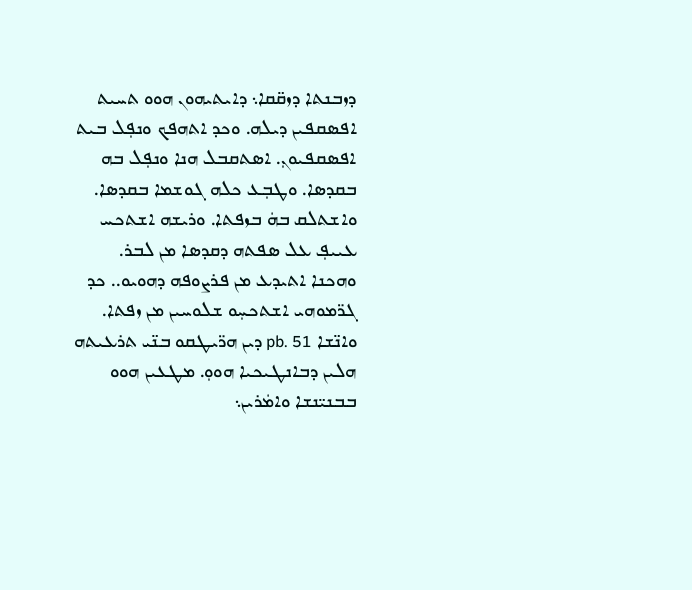ܕܙܒܢܬܐ ܕܙܩ̈ܩܐ܆ ܕܐܝܬܝܗܘܢ ܗܘܘ ܬܚܝܬ ܐܦܣܩܦܝܢ ܕܝܠܗ. ܘܟܕ ܐܬܗܦܟ ܘܢܦܼܠ ܒܝܬ ܐܦܣܩܦܝܘܢܼ. ܐܣܬܩܒܠ ܗܢܐ ܘܢܦܼܠ ܒܗ ܒܩܕܣܐ. ܘܛܒܼܥ ܟܠܗ ܓܘܫܡܐ ܒܩܕܣܐ. ܘܐܫܬܠܩ ܒܗܿ ܒܙܦܬܐ. ܘܪܝܫܗ ܐܫܬܟܚ ܥܝܝܦܼ ܥܠ ܣܦܬܗ ܕܩܕܣܐ ܡܢ ܠܒܪ. ܘܗܟܢܐ ܐܬܝܕܥ ܡܢ ܦܪܨܘܦܗ ܕܗܘܝܘ.. ܟܕ ܓܪ̈ܡܘܗܝ ܐܫܬܟܚܼܘ ܫܠܘܚܝܢ ܡܢ ܙܦܬܐ. ܘܐܢ̈ܫܐ pb. 51 ܕܝܢ ܗܪ̈ܝܛܩܘ ܒܢ̈ܝ ܬܪܥܝܬܗ ܗܠܝܢ ܕܒܐܢܛܝܟܝܐ ܗܘܘܼ. ܡܛܥܝܢ ܗܘܘ ܒܒܢܝ̈ܢܫܐ ܘܐܡܿܪܝܢ܆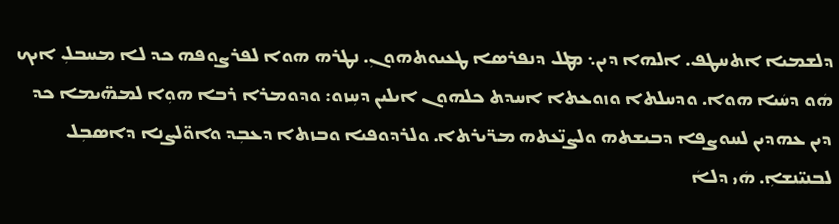ܕܠܫܡܝܐ ܐܬܚܛܦ. ܐܠܗܐ ܕܝܢ܆ ܡܛܠ ܕܢܦܪܣܐ ܛܥܝܘܬܗܘܢܼ. ܢܛܪܗ ܗܘܐ ܠܦܪܨܘܦܗ ܟܕ ܠܐ ܡܚܒܠܼ ܐܝܟ ܗܿܘ ܕܚܿܝܐ ܗܘܐ. ܘܕܚܠܬܐ ܘܙܘܥܬܐ ܐܚܕܬ ܟܠܗܘܢ ܐܝܠܝܢ ܕܚܼܙܘ: ܘܕܘܡܪܐ ܪܒܐ ܗܘܼܐ ܠܡܗ̈ܝܡܐ ܟܕ ܕܝܢ ܥܗܕܝܢ ܠܚܘܨܦܐ ܕܒܝܫܬܗ ܘܠܨܢ̈ܥܬܗ ܡܪ̈ܝܪܬܐ. ܘܠܪܕܘܦܝܐ ܘܒܙܬܐ ܕܥܒܼܕ ܘܐܘ̈ܠܨܢܐ ܕܐܣܒܼܠ ܠܒܢܝ̈ܢܫܐܼ. ܗܿܝ ܕܠܐܿ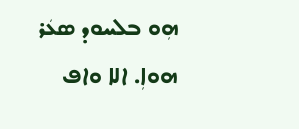ܗܼܘ ܒܠܚܘܕ ܣܥܿܪ ܗܘܐܼ. ܐܠܐ ܘܐܦ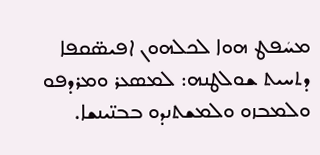ܡܚܿܦܛ ܗܘܐ ܠܟܠܗܘܢ ܐܦܝܣ̈ܩܦܐ ܕܬܚܝܬ ܫܘܠܛܢܗ: ܠܡܣܥܪ ܘܡܪܕܦܘ ܘܠܡܒܙܘ ܘܠܡܫܬܢܕܘ ܒܒܢ̈ܝܢܫܐ.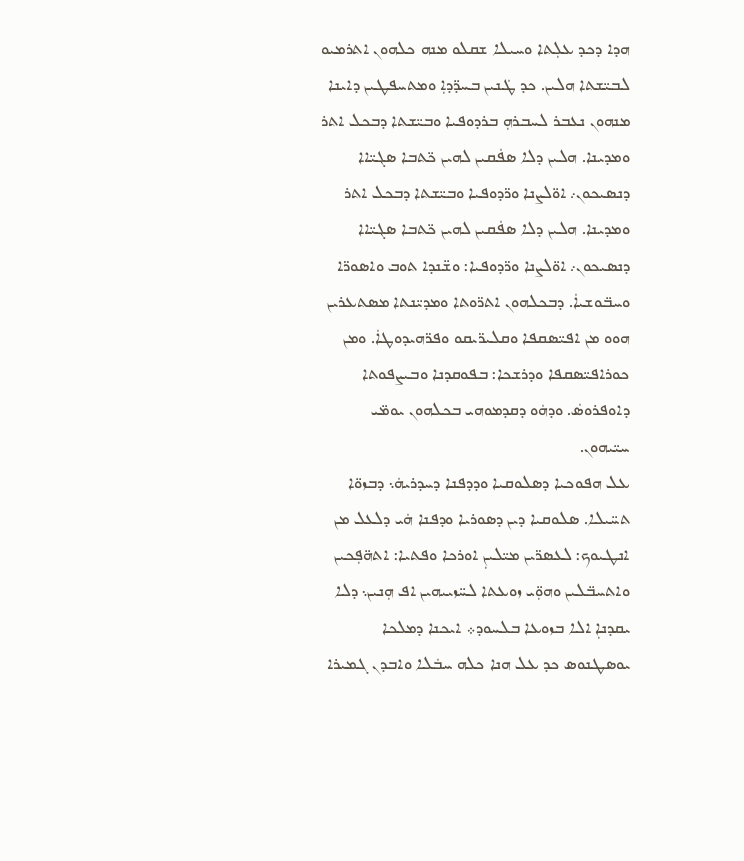ܗܕܐ ܕܟܕ ܥܠܼܬܐ ܘܚܝܠܐ ܫܩܠܘ ܡܢܗ ܟܠܗܘܢ ܐܬܪܡܝܘ ܠܒܝ̈ܫܬܐ ܗܠܝܢ. ܟܕ ܛܿܢܝܢ ܒܚܕ̈ܕܐܼ ܘܡܬܚܦܛܝܢ ܕܐܝܢܐ ܡܢܗܘܢ ܢܥܒܪ ܠܚܒܪܗܼ ܒܪܕܘܦܝܐ ܘܒܝ̈ܫܬܐ ܕܒܟܠ ܐܬܪ ܘܡܕܝܢܐ. ܗܠܝܢ ܕܠܐ ܣܦܿܩܝܢ ܠܗܝܢ ܟ̈ܬܒܐ ܣܓܝ̈ܐܐ ܕܢܣܝܟܘܢ܇ ܐܘ̈ܠܨܢܐ ܘܪ̈ܕܘܦܝܐ ܘܒܝ̈ܫܬܐ ܕܒܟܠ ܐܬܪ ܘܡܕܝܢܐ. ܗܠܝܢ ܕܠܐ ܣܦܿܩܝܢ ܠܗܝܢ ܟ̈ܬܒܐ ܣܓܝ̈ܐܐ ܕܢܣܝܟܘܢ܇ ܐܘ̈ܠܨܢܐ ܘܪ̈ܕܘܦܝܐ: ܘܫ̈ܢܕܐ ܬܘܒ ܘܐܣܘܪ̈ܐ ܘܚܒ̈ܘܫܝܐܿ. ܕܒܟܠܗܘܢ ܐܬܪ̈ܘܬܐ ܘܡܕܝ̈ܢܬܐ ܡܣܬܥܪܝܢ ܗܘܘ ܡܢ ܐܦܝ̈ܣܩܦܐ ܘܩܠܝܪ̈ܝܩܘ ܘܦܪ̈ܗܝܕܘܛܐܿ. ܘܡܢ ܟܘܪܐܦܝ̈ܣܩܦܐ ܘܕܪܫܟܐ: ܒܦܘܩܕܢܐ ܘܒܝܨܦܘܬܐ ܕܐܘܦܪܘܣܿ. ܘܕܗܿܘ ܕܩܕܡܘܗܝ ܒܟܠܗܘܢ ܝܘܡ̈ܝ ܚܝ̈ܝܗܘܢ.
ܥܠ ܗܦܘܟܝܐ ܕܣܠܘܩܝܐ ܘܕܕܦܢܐ ܕܚܕܪܝܗܿ܆ ܕܒܙܘ̈ܐ ܬܚ̈ܝܠܐ. ܣܠܘܩܝܐ ܕܝܢ ܕܣܘܪܝܐ ܘܕܦܢܐ ܗܿܝ ܕܠܥܠ ܡܢ ܐܢܛܝܘܟ: ܠܥܣܪ̈ܝܢ ܡܝ̈ܠܝܢܼ ܐܘܪܟܐ ܘܦܬܝܐ: ܐܬܗ̈ܦܼܟܝܢ ܘܐܬܚܒ̈ܠܝܢ ܘܗܘܼ̈ܝ ܙܘܥܬܐ ܠܚ̈ܙܝܝܗܝܢ ܐܦ ܗܼܢܝܢ܆ ܕܠܐ ܝܩܕܢܐܼ ܐܠܐ ܒܙܘܥܐ ܒܠܚܘܕ܀ ܐܝܟܢܐ ܕܡܠܟܐ ܝܘܣܛܢܘܣ ܟܕ ܥܠ ܗܢܐ ܟܠܗ ܚܒܿܠܐ ܘܐܒܕܢ ܓܡܝܪܐ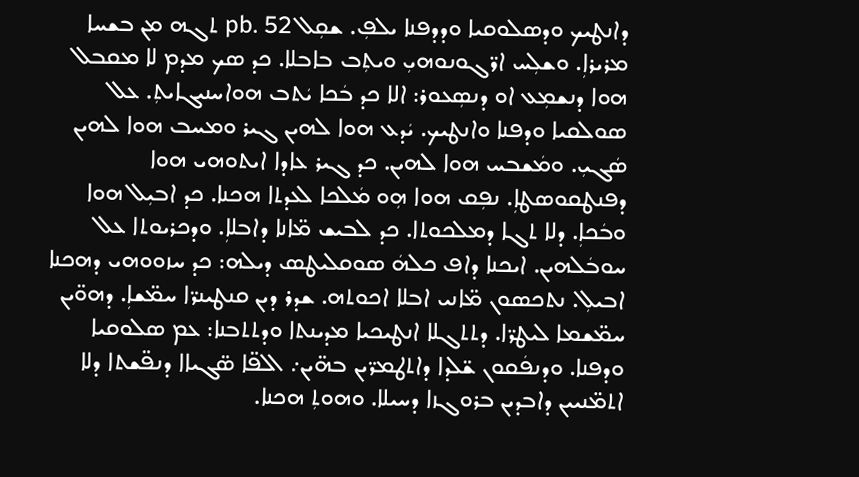ܕܐܢܛܝܟ ܘܕܣܠܘܩܝܐ ܘܕܕܦܢܐ ܝܠܦܼ. ܫܩܼܠ pb. 52 ܬܓܗ ܡܢ ܒܫܚܐ ܡܪܝܪܐܼ. ܘܫܠܼܚ ܐܪ̈ܓܘܢܘܗܝܼ ܘܝܬܼܒ ܒܐܒܠܐ. ܟܕ ܣܟ ܡܕܡ ܠܐ ܡܩܒܠ ܗܘܐ ܕܢܫܡܼܥ ܐܘ ܕܢܣܼܥܘܪ: ܐܠܐ ܟܕ ܒܿܟܐ ܝܿܬܒ ܗܘܐܚܢܝܓܐܝܬܼ. ܥܠ ܣܘܠܩܝܐ ܘܕܦܢܐ ܘܐܢܛܝܟ. ܝܿܕܥ ܗܘܐ ܠܗܝܢ ܓܝܪ ܘܡܚܒ ܗܘܐ ܠܗܝܢ ܣܿܓܝܼ. ܘܡܿܫܒܚ ܗܘܐ ܠܗܝܢ. ܟܕ ܓܝܪ ܥܐܕܐ ܐܝܬܘܗܝ ܗܘܐ ܕܦܢܛܩܘܣܛܐܼ. ܢܦܼܩ ܗܘܐ ܗܼܘ ܡܿܠܟܐ ܠܥܕܬܐ ܗܟܢܐ. ܟܕ ܐܒܝܼܠ ܗܘܐ ܘܒܿܟܐܼ. ܕܠܐ ܬܓܐ ܕܡܠܟܘܬܐ. ܟܕ ܠܒܝܫ ܡ̈ܐܢܐ ܕܐܒܠܐܼ. ܘܕܟܪܝܘܬܐ ܥܠ ܚܘܒܿܠܗܝܢ. ܐܝܟܢܐ ܕܐܦ ܟܠܗܿ ܣܘܩܠܝܛܣ ܕܝܠܗ: ܟܕ ܚܙܘܘܗܝ ܕܗܟܢܐ ܐܒܝܠܼ. ܢܬܟܣܘܢ ܡ̈ܐܢܝ ܐܒܠܐ ܐܟܘܬܗ. ܫܕܪ ܕܝܢ ܩܢܛܝܢܪ̈ܐ ܚܡ̈ܫܐܼ. ܕܗܘ̈ܝܢ ܚܡ̈ܫܡܐ ܠܝܛܪ̈ܐ. ܕܬܬܓܠܐ ܐܢܛܝܟܝܐ ܡܕܝܢܬܐ ܘܕܬܬܒܢܐ: ܥܡ ܣܠܘܩܝܐ ܘܕܦܢܐ. ܘܕܢܦܿܩܘܢ ܫ̈ܠܕܐ ܕܐܬܛܡܪ̈ܝܢ ܒܗ̈ܝܢ܇ ܐܠܦ̈ܐ ܣ̈ܓܝܐܐ ܕܢܦ̈ܫܬܐ ܕܠܐ ܐܬܡ̈ܢܝܝܢ ܕܐܒܕܝܢ ܒܪܘܓܙܐ ܕܚܝܠܐ. ܘܗܘܬܼ ܗܟܢܐ.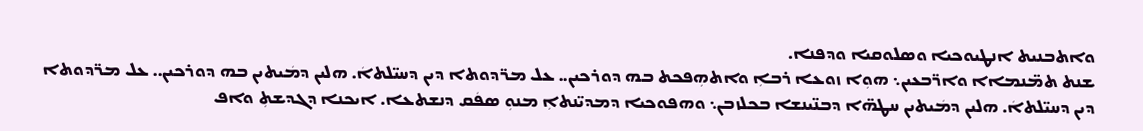ܘܐܬܒܢܝܬ ܐܢܛܝܘܟܝܐ ܘܣܠܘܩܝܐ ܘܕܦܢܐ.
ܫܢܬ ܬܡ̈ܢܡܐܐ ܘܐܪ̈ܒܥܝܢ܆ ܗܘܼܐ ܙܘܥܐ ܪܒܐܼ ܘܐܬܗܼܦܟܬ ܒܗ ܕܘܪܟܝܢ.. ܥܠ ܡܪ̈ܕܘܬܐ ܕܝܢ ܕܚܝ̈ܠܬܐܿ. ܗܠܝܢ ܕܡܿܝܬܝܢ ܒܗ ܕܘܪܟܝܢ.. ܥܠ ܡܪ̈ܕܘܬܐ ܕܝܢ ܕܚܝ̈ܠܬܐܿ. ܗܠܝܢ ܕܡܿܝܬܝܢ ܚܛܗ̈ܐ ܕܒܢ̈ܝܢܫܐ ܒܟܠܙܒܢ܆ ܘܗܦܘܟܝܐ ܕܡܕܝ̈ܢܬܐܼ ܡܢܘܼ ܣܦܿܩ ܕܢܫܬܥܐ. ܐܝܟܢܐ ܕܓܕܫܬܼ ܘܐܦ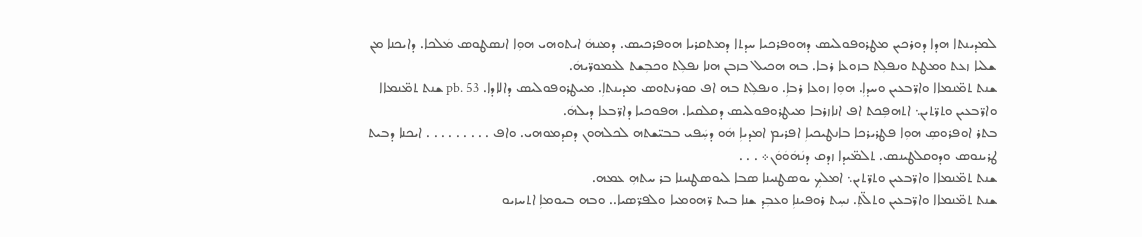ܠܡܕܝܢܬܐ ܗܕܐ ܕܘܪܟܝܢ ܡܛܪܘܦܘܠܝܣ ܕܗܘܦܪܟܝܐ ܚܕܬܐ ܕܡܬܩܪܝܐ ܗܘܦܪܟܝܣ. ܕܡܢܗܿ ܐܝܬܘܗܝ ܗܘܼܐ ܐܢܣܛܘܣ ܡܿܠܟܐ. ܕܐܝܟܢܐ ܡܢ ܫܠܝܐ ܙܥܬ ܘܡܛܬ ܘܢܦܠܼܬ ܒܙܘܥܐ ܪܒܐ. ܒܗ ܗܟܝܠ ܒܙܒܢ ܗܢܐ ܢܦܠܼܬ ܘܟܒܼܫܬ ܠܥܡܘܪ̈ܝܗܿ.
ܫܢܬ ܬܡ̈ܢܡܐܐ ܘܐܪ̈ܒܥܝܢ ܘܚܕܐܼ. ܗܘܼܐ ܙܘܥܐ ܪܒܐܼ. ܘܢܦܠܼܬ ܒܗ ܐܦ ܩܘܪܢܬܘܣ ܡܕܝܢܬܐܼ. ܡܝܛܪܘܦܘܠܝܣ ܕܐܠܐܕܐ. pb. 53 ܫܢܬ ܬܡ̈ܢܡܐܐ ܘܐܪ̈ܒܥܝܢ ܘܬܪ̈ܬܝܢ܆ ܐܬܗܦܼܟܬ ܐܦ ܐܢܐܙܪܒܐ ܡܝܛܪܘܦܘܠܝܣ ܕܩܠܩܝܐ. ܗܦܘܟܝܐ ܕܐܪ̈ܒܥܐ ܕܝܠܗܿ.
ܒܬܪ ܐܘܦܪܘܣܼ ܗܘܼܐ ܦܛܪܝܪܟܐ ܒܐܢܛܝܟܝܐܼ ܐܦܪܝܡ ܐܡܕܝܐܼ ܗܿܘ ܕܚܼܿܦܝ ܒܒܝ̈ܫܬܗ ܠܟܠܗܘܢ ܕܩܕܡܘܗܝ. ܘܐܦ . . . . . . . . . ܐܝܟܢܐ ܕܒܝܬ ܛܪܝܢܘܣ ܘܕܘܩܠܛܝܢܣ. ܬܠܡ̈ܝܕܐ ܙܕܩ ܕܢܿܗܿܘܿܘܿܢ܀ . . .
ܫܢܬ ܬܡ̈ܢܡܐܐ ܘܐܪ̈ܒܥܝܢ ܘܬܪ̈ܬܝܢ܆ ܐܡܠܟܼ ܝܘܣܛܢܝܢܐ ܣܒܐ ܠܝܘܣܛܢܝܢܐ ܒܪ ܚܬܗܼ ܥܡܗ.
ܫܢܬ ܬܡ̈ܢܡܐܐ ܘܐܪ̈ܒܥܝܢ ܘܬܠ̈ܬܼ. ܢܚܼܬ ܪܘܦܝܢܐܼ ܘܥܒܼܕ ܫܢܐ ܒܝܬ ܪ̈ܗܘܡܝܐ ܘܠܦܪ̈ܣܝܐ.. ܘܒܗ ܒܝܘܡܐܼ ܐܬܚܙܝܘ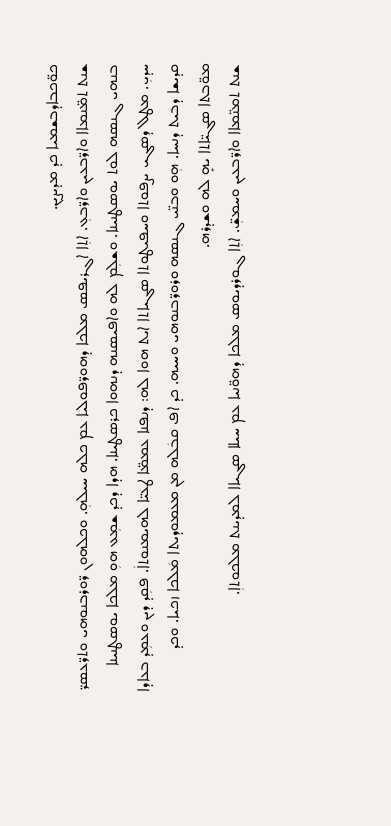ܟܘ̈ܟܒܐܕܒܫܡܝܐ ܟܕ ܡܕܝܨܝܢ.
ܫܢܬ ܬܡ̈ܢܡܐܐ ܘܐܪ̈ܒܥܝܢ ܘܐܪ̈ܒܥܼ. ܐܬܼܐ ܐܓܪܝܦܣ ܡܠܟܐ ܕܗܘܪ̈ܦܘܠܝܐ ܥܡ ܟܠܗ ܚܝܠܗܼ. ܘܟܠܗܘܢ ܪ̈ܘܪܒܢܘܗܝ ܘܬܪ̈ܥܣܪ̈ ܒܢܗܝ ܓܢܣܗ ܠܘܬ ܝܘܣܛܢܝܢܐ. ܘܫܠܼܡ ܠܗ ܘܐܦܝܣܢܗ ܕܢܗܘܐ ܟܪܣܛܝܢܐ. ܗܕܐ ܕܟܕ ܫܡܼܥ ܗܘܼ ܡܠܟܐ ܝܘܣܛܢܝܢܐ ܚܕܝܼ. ܡܛܠ ܕܣܓܝ ܝܨܦܘܬܐ ܘܚܦܝܛܘܬܐ ܣܓܝܐܬܐ ܐܝܬ ܗܘܐ ܠܗ: ܕܢܦܢܐ ܥܡܡ̈ܐ ܛܥܝ̈ܐ ܠܗܝܡܢܘܬܐܿ. ܦܩܼܕ ܕܝܢ ܘܥܡܼܕ ܒܥܐܕܐ ܩܕܝܫܐ ܕܒܝܬ ܕܢܚܐ. ܗܼܘ ܘܒܢ̈ܝ ܓܢܣܗ ܘܪܘܪ̈ܒܢܘܗܝ ܘܚܝܗ. ܟܕ ܐܦ ܩܒܿܠܗ ܡܢ ܡܥܡܘܕܝܬܐ ܡܿܠܟܐ ܙܟܝܐ. ܘܟܕ ܡܘ̈ܒܬܐ ܣܓܝ̈ܐܬܐ ܝܗܻ ܠܗ ܘܫܕܪܗ.
ܫܢܬ ܬܡܢ̈ܡܐܐ ܘܐܪ̈ܒܥܝܢ ܘܚܡܫܼ̈. ܐܬܼܐ ܓܘܪܕܝܘܣ ܡܠܟܐ ܕܗܘ̈ܢܝܐ ܥܡ ܚܝܠܐ ܣܓܝܐܐ ܠܡܕܝܢܬ ܡܠܟܘܬܐܼ.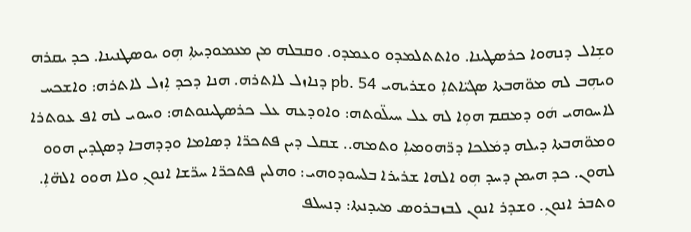ܘܫܼܐܠ ܕܢܗܘܐ ܟܪܣܛܝܢܐ. ܘܐܬܬܠܡܕܘ ܘܥܡܕܘ. ܘܩܒܠܗ ܡܢ ܡܥܡܘܕܝܬܐܼ ܗܼܘ ܝܘܣܛܢܝܢܐ. ܟܕ ܝܩܪܗ ܘܝܗܼܒ ܠܗ ܡܘ̈ܗܒܬܐ ܣܓܝ̈ܐܬܐܼ ܘܫܪܝܗܝ pb. 54 ܕܢܐܙܠ ܠܐܬܪܗ. ܗܢܐ ܕܟܕ ܐܼܙܠ ܠܐܬܪܗ: ܘܐܫܟܚ ܠܐܚܘܗܝ ܗܿܘ ܕܡܩܡ ܗܘܼܐ ܠܗ ܥܠ ܚܝܠ̈ܘܬܗ: ܘܐܘܕܥܗ ܥܠ ܟܪܣܛܝܢܘܬܗ: ܘܚܘܝ ܠܗ ܐܦ ܥܘܬܪܐ ܘܡܘ̈ܗܒܬܐ ܕܝܠܗ ܕܡܿܠܟܐ ܕܪ̈ܗܘܡܝܐܼ ܘܬܡܗ.. ܫܩܠ ܕܝܢ ܦܬܟܪ̈ܐ ܕܣܐܡܐ ܘܕܕܗܒܐ ܕܣܓܕܝܢ ܗܘܘ ܠܗܘܢ. ܟܕ ܗܝܡܢ ܕܚܕ ܗܼܘ ܐܠܗܐ ܫܪܝܪܐ ܒܠܚܘܕܘܗܝ: ܘܗܠܝܢ ܦܬܟܪ̈ܐ ܚܪ̈ܫܐ ܐܢܘܢܼ ܘܠܐ ܗܘܘ ܐܠܗ̈ܐܼ. ܘܬܒܪ ܐܢܘܢܼ. ܘܫܕܪ ܐܢܘܢ ܠܒܙܒܪܘܣ ܡܝܕܢܬܐ: ܕܢܚܠܦ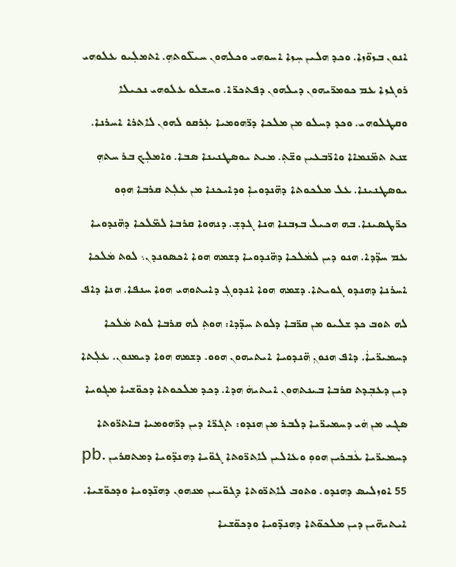ܐܢܘܢ ܒܙܘ̈ܙܐ. ܘܟܕ ܗܠܝܢ ܚܼܙܐ ܐܚܘܗܝ ܘܟܠܗܘܢ ܚܝܠ̈ܘܬܗܼ. ܐܬܡܠܼܝܘ ܥܠܘܗܝ ܪܘܓܙܐ ܥܡ ܟܘܡܪ̈ܝܗܘܢ ܕܝܠܗܘܢ ܕܦܬܟܪ̈ܐ. ܘܚܫܠܘ ܥܠܘܗܝ ܢܟܝܠܐ ܘܩܛܠܘܗܝ. ܘܟܕ ܕܚܠܘ ܡܢ ܡܠܟܐ ܕܪ̈ܗܘܡܝܐ ܥܼܪܩܘ ܠܗܘܢ ܠܐܬܪܐ ܐܚܪܢܐ.
ܫܢܬ ܬܡ̈ܢܡܐܐ ܘܐܪ̈ܒܥܝܢ ܘܫ̈ܬܼ. ܡܝܬ ܝܘܣܛܢܝܢܐ ܣܒܐ. ܘܐܡܠܼܟ ܒܪ ܚܬܗܼ ܝܘܣܛܢܝܢܐ. ܥܠ ܡܠܟܘܬܐ ܕܗ̈ܢܕܘܝܐܼ ܘܕܐܝܟܢܐ ܡܢ ܥܠܼܬ ܩܪܒܐ ܗܘܼܘ ܟܪ̈ܛܣܝܢܐ. ܒܗ ܗܟܝܠ ܒܙܒܢܐ ܗܢܐ ܓܕܫܼ. ܕܢܗܘܐ ܩܪܒܐ ܠܡ̈ܠܟܐ ܕܗ̈ܢܕܘܝܐ ܥܡ ܚܕ̈ܕܐ. ܗܢܘ ܕܝܢ ܠܡܿܠܟܐ ܕܗ̈ܢܕܘܝܐ ܕܫܡܗ ܗܘܐ ܐܟܣܘܢܕܢ܆ ܠܘܬ ܡܿܠܟܐ ܐܚܪܢܐ ܕܗܢܕܘ ܓܘܝܬܐ. ܕܫܡܗ ܗܘܐ ܐܢܕܘܓܼ ܕܐܝܬܘܗܝ ܗܘܐ ܚܢܦܐ. ܗܢܐ ܕܐܦ ܠܗ ܬܘܒ ܟܕ ܫܠܝܘ ܡܢ ܩܪ̈ܒܐ ܕܠܘܬ ܚܕ̈ܕܐ: ܗܘܬܼ ܠܗ ܩܪܒܐ ܠܘܬ ܡܿܠܟܐ ܕܚܡܝܪ̈ܝܐܿ. ܕܐܦ ܗܢܘܢܼ ܗ̈ܢܕܘܝܐ ܐܝܬܝܗܘܢ ܗܘܘ. ܕܫܡܗ ܗܘܐ ܕܝܡܢܘܢ. ܥܠܼܬܐ ܕܝܢ ܕܥܒܼܕܬ ܩܪܒܐ ܒܝܢܬܗܘܢ ܐܝܬܝܗܿ ܗܕܐ. ܕܟܕ ܡܠܟܘܬܐ ܕܟܘ̈ܫܝܐ ܡܓܘܝܐ ܣܓܝ ܡܢ ܗܿܝ ܕܚܡܝܪ̈ܝܐ ܕܠܒܪ ܡܢ ܗܢܕܘ: ܬܓܪ̈ܐ ܕܝܢ ܕܪ̈ܗܘܡܝܐ ܒܐܬܪ̈ܘܬܐ ܕܚܡܝܪ̈ܝܐ ܥܿܒܪܝܢ ܗܘܘܼ ܘܥܐܠܝܢ ܠܐܬܪ̈ܘܬܐ ܓܘ̈ܝܐ ܕܗܢܕ̈ܘܝܐ ܕܡܬܩܪܝܢ pb. 55 ܐܘܙܠܝܣ ܕܗܢܕܘ. ܘܬܘܒ ܠܐܬܪ̈ܘܬܐ ܕܓܘ̈ܝܝܢ ܡܢܗܘܢ ܕܗܢ̈ܕܘܝܐ ܘܕܟܘ̈ܫܝܐ. ܐܝܬܝܗ̈ܝܢ ܕܝܢ ܡܠܟܘ̈ܬܐ ܕܗܢܕ̈ܘܝܐ ܘܕܟܘ̈ܫܝܐ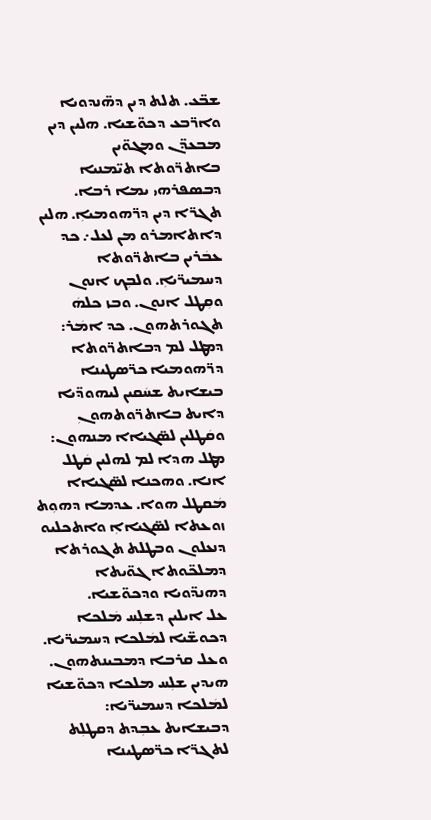ܫܒ̈ܥ. ܬܠܬ ܕܝܢ ܕܗ̈ܢܕܘܝܐ ܘܐܪ̈ܒܥ ܕܟܘ̈ܫܝܐ. ܗܠܝܢ ܕܝܢ ܡܒܥܕ̈ܢ ܘܡܓܘ̈ܝܢ ܒܐܬܪ̈ܘܬܐ ܬܝ̈ܡܢܝܐ ܕܒܣܦܪܗܝ ܝܡܐ ܪܒܐ. ܬܓܪ̈ܐ ܕܝܢ ܕܪ̈ܗܘܡܝܐܼ. ܗܠܝܢ ܕܐܬܐܡܪܘ ܡܢ ܠܥܠ܇ ܟܕ ܥܒܿܪܝܢ ܒܐܬܪ̈ܘܬܐ ܕܚܡܝܪ̈ܝܐܼ. ܘܠܒܼܟ ܐܢܘܢ ܘܩܼܛܠ ܐܢܘܢ. ܘܒܙ ܟܠܗܿ ܬܓܘܪܬܗܘܢ. ܟܕ ܐܡܿܪ: ܕܡܛܠ ܠܡ ܕܒܐܬܪ̈ܘܬܐ ܕܪ̈ܗܘܡܝܐ ܟܪ̈ܣܛܝܢܐ ܒܝܫܐܝܬ ܫܚܿܩܝܢ ܠܝܗܘܕ̈ܝܐ ܕܐܝܬ ܒܐܬܪ̈ܘܬܗܘܢܼ ܘܩܿܛܠܝܢ ܠܣ̈ܓܝܐܐ ܡܢܗܘܢ: ܡܛܠ ܗܕܐ ܠܡ ܠܗܠܝܢ ܩܿܛܠ ܐܢܐ. ܘܗܟܢܐ ܠܣ̈ܓܝܐܐ ܡܿܩܛܠ ܗܘܐ. ܥܕܡܐ ܕܗܘܼܬ ܙܘܥܬܐ ܠܣ̈ܓܝܐܐܼ ܘܐܬܟܠܝܘ ܕܢܥܠܘܢ ܘܒܛܠܬ ܬܓܘܪܬܐ ܕܡܠܟ̈ܘܬܐ ܓܘ̈ܝܬܐ ܕܗܢܕ̈ܘܝܐ ܘܕܟܘ̈ܫܝܐ.
ܥܠ ܐܝܠܝܢ ܕܫܠܼܚ ܡܿܠܟܐ ܕܟܘܫ̈ܝܐ ܠܡܿܠܟܐ ܕܚܡܝܪ̈ܝܐ. ܘܥܠ ܩܪܒܐ ܕܡܒܝܢܬܗܘܢ. ܗܝܕܝܢ ܫܠܼܚ ܡܠܟܐ ܕܟܘ̈ܫܝܐ ܠܡܿܠܟܐ ܕܚܡܝܪ̈ܝܐ: ܕܒܝܫܐܝܬ ܥܒܼܕܬ ܕܩܛܠܼܬ ܠܬܓܪ̈ܐ ܟܪ̈ܣܛܝܢܐ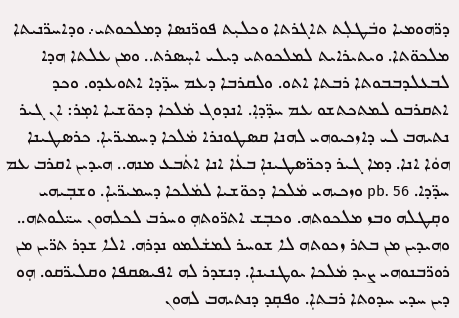ܕܪ̈ܗܘܡܝܐ ܘܒܿܛܠܼܬ ܬܐܓܪܬܐ ܘܟܠܝܼܬ ܦܘܪ̈ܢܣܐ ܕܡܠܟܘܬܝ܇ ܘܕܐܚܪ̈ܢܝܬܐ ܡܠܟܘ̈ܬܐ. ܘܝܬܝܪܐܝܬ ܠܡܠܟܘܬܝ ܕܝܠܝ ܐܚܼܣܪܬ.. ܘܡܢ ܥܠܬܐ ܗܕܐ ܠܒܥܠܕܒܒܘܬܐ ܪܒܬܐ ܐܬܘ. ܘܠܩܪܒܐ ܕܥܡ ܚܕ̈ܕܐ ܐܬܘܥܕܘ. ܘܟܕ ܐܬܩܪܒܘ ܠܡܬܟܬܫܘ ܥܡ ܚܕ̈ܕܐܼ. ܐܢܕܘܓ ܡܿܠܟܐ ܕܟܘ̈ܫܝܐ ܐܡܼܪ: ܐܢ ܓܝܪ ܢܬܝܗܒ ܠܝ ܕܐܙܟܝܘܗܝ ܠܗܢܐ ܩܣܛܘܢܪܐ ܡܿܠܟܐ ܕܚܡܝܪ̈ܝܐܼ. ܟܪܣܛܝܢܐ ܗܘܿܐ ܐܢܐ. ܕܡܐ ܓܝܪ ܕܟܪ̈ܣܛܝܢܐܼ ܒܥܿܐ ܐܢܐ ܐܬܿܒܥ ܡܢܗ.. ܗܝܕܝܢ ܐܩܪܒ ܥܡ ܚܕ̈ܕܐ. pb. 56 ܘܙܟܝܗܝ ܡܿܠܟܐ ܕܟܘ̈ܫܝܐ ܠܡܿܠܟܐ ܕܚܡܝܪ̈ܝܐܼ. ܘܫܒܼܝܗܝ ܘܩܼܛܠܗ ܘܒܙ ܡܠܟܘܬܗ. ܘܟܒܼܫ ܐܬܪ̈ܘܬܗܼ ܘܚܪܒ ܠܟܠܗܘܢ ܚܝ̈ܠܘܬܗ.. ܘܗܝܕܝܢ ܡܢ ܒܬܪ ܙܟܘܬܗ ܠܐ ܫܘܚܪ ܠܡܫܿܠܡܘ ܢܕܪܗ. ܐܠܐ ܫܕܪ ܬܪ̈ܝܢ ܡܢ ܪܘܪ̈ܒܢܘܗܝ ܨܝܕ ܡܿܠܟܐ ܝܘܛܢܝܢܐܼ. ܕܢܫܕܪ ܠܗ ܐܦܝܣܩܦܐ ܘܩܠܝܪ̈ܩܘ. ܗܼܘ ܕܝܢ ܚܕܝ ܚܕܘܬܐ ܪܒܬܐܼ. ܘܦܩܼܕ ܕܢܬܝܗܒ ܠܗܘܢ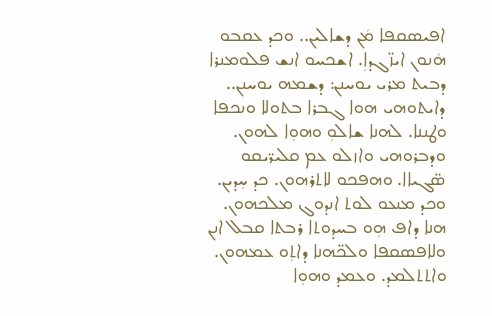ܐܦܝܣܩܦܐ ܡܿܢ ܕܫܐܠܝܢ.. ܘܟܕ ܥܩܒܘ ܗܿܢܘܢ ܐܝܙ̈ܓܕܐܼ. ܐܫܟܚܘ ܐܢܫ ܦܠܘܡܢܪܐ ܕܒܝܬ ܡܪܝ ܝܘܚܢܢ: ܕܫܡܗ ܝܘܚܢܢ.. ܕܐܝܬܘܗܝ ܗܘܐ ܓܒܪܐ ܒܬܘܠܐ ܘܢܟܦܐ ܘܛܢܢܐ. ܠܗܢܐ ܫܐܠܘܼ ܘܗܘܼܐ ܠܗܘܢ. ܘܕܒܪܘܗܝ ܘܐܙܠܘ ܥܡ ܩܠܝܪ̈ܝܩܘ ܣ̈ܓܝܐܐ. ܘܗܦܟܘ ܠܐܬܪܗܘܢ. ܟܕ ܚܼܕܝܢ. ܘܟܕ ܡܢܥܘ ܠܘܬ ܐܢܕܘܓ ܡܠܟܗܘܢ. ܗܢܐ ܕܐܦ ܗܼܘ ܒܚܕܘܬܐ ܪܒܬܐ ܩܒܠ ܐܢܢ ܘܠܐܦܣܩܦܐ ܘܠܟ̈ܗܢܐ ܕܐܬܼܘ ܥܡܗܘܢ. ܘܐܬܬܠܡܕ. ܘܥܡܕ ܘܗܘܼܐ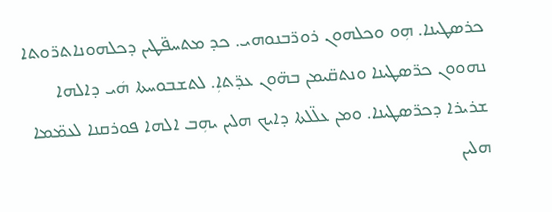ܟܪܣܛܝܢܐ. ܗܼܘ ܘܟܠܗܘܢ ܪܘܪ̈ܒܢܘܗܝ. ܟܕ ܡܬܚܦ̈ܛܝܢ ܕܟܠܗܘܢܐܬܪ̈ܘܬܐ ܢܗܘܘܢ ܟܪ̈ܣܛܝܢܐ ܘܢܬܩ̈ܝܡܢ ܒܗ̈ܘܢ ܥܕ̈ܬܐܼ. ܠܬܫܒܘܚܬܐ ܗܿܝ ܕܐܠܗܐ ܫܪܝܪܐ ܕܟܪ̈ܣܛܝܢܐ. ܘܡܢ ܥܠ̈ܠܬܐ ܕܐܝܟ ܗܠܝܢ ܝܗܼܒ ܐܠܗܐ ܦܘܪܩܢܐ ܠܥܡ̈ܡܐ ܗܠܝܢ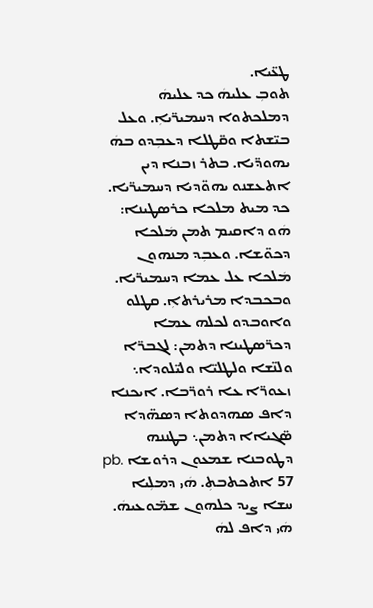ܛܥ̈ܝܐ.
ܬܘܒܼ ܥܠܝܗܿ ܟܕ ܥܠܝܗܿ ܕܡܠܟܬܘܐ ܕܚܡܝܪ̈ܝܐܼ. ܘܥܠ ܒܝ̈ܫܬܐ ܘܩ̈ܛܠܐ ܕܥܒܼܕܘ ܒܗܿ ܝܗܘܕ̈ܝܐ. ܒܬܪ ܙܒܢܐ ܕܝܢ ܐܬܥܫܢܘ ܝܗܘ̈ܕܝܐ ܕܚܡܝܪ̈ܝܐ. ܟܕ ܡܝܬ ܡܠܟܐ ܟܪܣܛܝܢܐ: ܗܿܘ ܕܐܩܝܡ ܬܡܢ ܡܿܠܟܐ ܕܟܘ̈ܫܐ. ܘܥܒܼܕ ܡܢܗܘܢ ܡܿܠܟܐ ܥܠ ܥܡܐ ܕܚܡܝܪ̈ܝܐ. ܘܒܟܒܕܐ ܡܪܝܪܬܐܼ. ܩܛܠܘ ܘܐܘܒܕܘ ܠܟܠܗ ܥܡܐ ܕܟܪ̈ܣܛܝܢܐ ܕܬܡܢ: ܠܓܒܪ̈ܐ ܘܠܢ̈ܫܐ ܘܠܛܠܝ̈ܐ ܘܠܝ̈ܠܘܕܐ܆ ܙܥܘܪ̈ܐ ܥܐ ܪܘܪ̈ܒܐ. ܐܝܟܢܐ ܕܐܦ ܣܗܕܘܬܐ ܕܣܗ̈ܕܐ ܣ̈ܓܝܐܐ ܕܬܡܢ܆ ܒܛܢܢܗ ܕܛܘܒܢܐ ܫܡܥܘܢ ܕܪܘܫܐ pb. 57 ܐܬܟܬܒܬܼ. ܗܿܝ ܕܡܠܼܝܐ ܚܫܐ ܨܝܕ ܟܠܗܘܢ ܫܡ̈ܘܥܝܗܿ. ܗܿܝ ܕܐܦ ܠܗܿ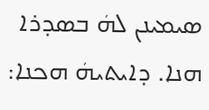ܣܝܡܝܢܢ ܠܗܿ ܒܣܕܪܐ ܗܢܐ. ܕܐܝܬܝܗܿ ܗܟܢܐ: